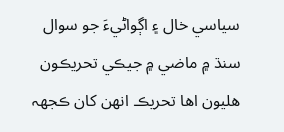سياسي خال ۽ اڳواڻيءَ جو سوال
سنڌ ۾ ماضي ۾ جيڪي تحريڪون هليون اها تحريڪ انھن کان ڪجهہ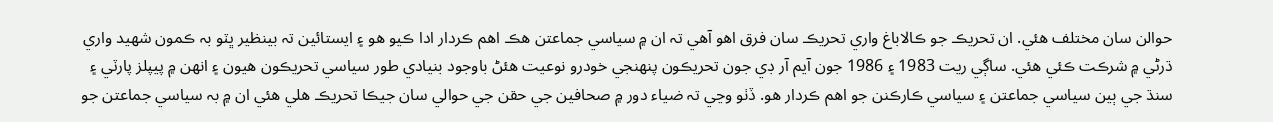حوالن سان مختلف هئي. ان تحريڪ جو ڪالاباغ واري تحريڪ سان فرق اهو آهي تہ ان ۾ سياسي جماعتن هڪ اهم ڪردار ادا ڪيو هو ۽ ايستائين تہ بينظير ڀٽو بہ ڪمون شھيد واري ڌرڻي ۾ شرڪت ڪئي هئي. ساڳي ريت 1983 ۽ 1986 جون آيم آر ڊي جون تحريڪون پنھنجي خودرو نوعيت هئڻ باوجود بنيادي طور سياسي تحريڪون هيون ۽ انھن ۾ پيپلز پارٽي ۽ سنڌ جي ٻين سياسي جماعتن ۽ سياسي ڪارڪنن جو اهم ڪردار هو. ڏٺو وڃي تہ ضياء دور ۾ صحافين جي حقن جي حوالي سان جيڪا تحريڪ هلي هئي ان ۾ بہ سياسي جماعتن جو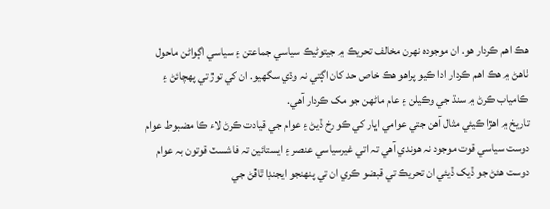هڪ اهم ڪردار هو. ان موجودہ نھرن مخالف تحريڪ ۾ جيتوڻيڪ سياسي جماعتن ۽ سياسي اڳواڻن ماحول ٺاهڻ ۾ هڪ اهم ڪردار ادا ڪيو پراهو هڪ خاص حد کان اڳتي نہ وڌي سگهيو. ان کي توڙ تي پھچائڻ ۽ ڪامياب ڪرڻ ۾ سنڌ جي وڪيلن ۽ عام ماڻھن جو مک ڪردار آهي.
تاريخ ۾ اهڙا ڪيئي مثال آهن جتي عوامي اڀار کي ڪو رخ ڏيڻ ۽ عوام جي قيادت ڪرڻ لاء ڪا مضبوط عوام دوست سياسي قوت موجود نہ هوندي آهي تہ اتي غيرسياسي عنصر ۽ ايستائين تہ فاشسٽ قوتون بہ عوام دوست هئڻ جو ڏيک ڏيئي ان تحريڪ تي قبضو ڪري ان تي پنھنجو ايجنڊا ٿاڦڻ جي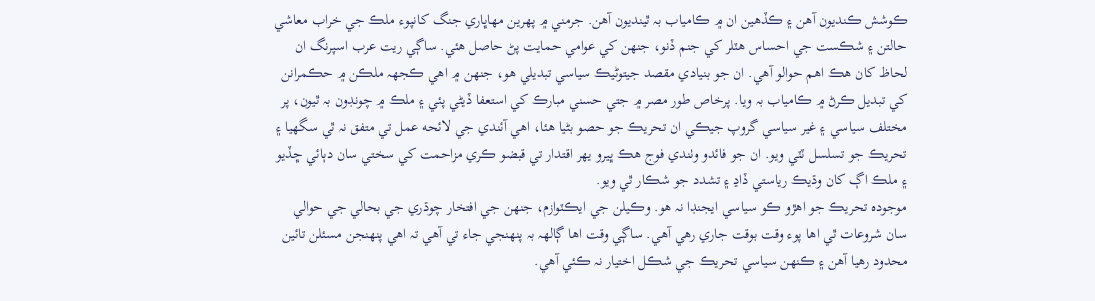ڪوشش ڪنديون آهن ۽ ڪڏهين ان ۾ ڪامياب بہ ٿينديون آهن. جرمني ۾ پھرين مھاڀاري جنگ کانپوء ملڪ جي خراب معاشي حالتن ۽ شڪست جي احساس هٽلر کي جنم ڏنو، جنھن کي عوامي حمايت پڻ حاصل هئي. ساڳي ريت عرب اسپرنگ ان لحاظ کان هڪ اهم حوالو آهي. ان جو بنيادي مقصد جيتوڻيڪ سياسي تبديلي هو، جنھن ۾ اهي ڪجهہ ملڪن ۾ حڪمرانن کي تبديل ڪرڻ ۾ ڪامياب بہ ويا. پرخاص طور مصر ۾ جتي حسني مبارڪ کي استعفا ڏيڻي پئي ۽ ملڪ ۾ چونڊون بہ ٿيون، پر مختلف سياسي ۽ غير سياسي گروپ جيڪي ان تحريڪ جو حصو بڻيا هئا، اهي آئندي جي لائحه عمل تي متفق نہ ٿي سگهيا ۽ تحريڪ جو تسلسل ٽٽي ويو. ان جو فائدو وٺندي فوج هڪ ڀيرو يھر اقتدار تي قبضو ڪري مزاحمت کي سختي سان دٻائي ڇڏيو ۽ ملڪ اڳ کان وڌيڪ رياستي ڏاڍ ۽ تشدد جو شڪار ٿي ويو.
موجودہ تحريڪ جو اهڙو ڪو سياسي ايجنڊا نہ هو. وڪيلن جي ايڪٽوازم، جنھن جي افتخار چوڌري جي بحالي جي حوالي سان شروعات ٿي اها پوء وقت بوقت جاري رهي آهي. ساڳي وقت اها ڳالھہ بہ پنھنجي جاء تي آهي تہ اهي پنھنجن مسئلن تائين محدود رهيا آهن ۽ ڪنھن سياسي تحريڪ جي شڪل اختيار نہ ڪئي آهي.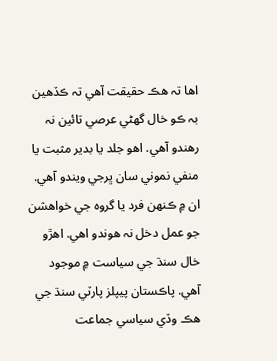اها تہ هڪ حقيقت آهي تہ ڪڏهين بہ ڪو خال گهڻي عرصي تائين نہ رهندو آهي. اهو جلد يا بدير مثبت يا منفي نموني سان ڀرجي ويندو آهي. ان ۾ ڪنھن فرد يا گروه جي خواهشن جو عمل دخل نہ هوندو اهي. اهڙو خال سنڌ جي سياست ۾ موجود آهي. پاڪستان پيپلز پارٽي سنڌ جي هڪ وڏي سياسي جماعت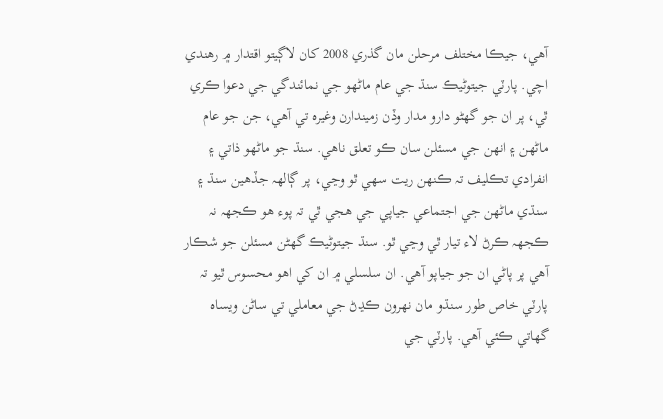آهي، جيڪا مختلف مرحلن مان گذري 2008 کان لاڳيتو اقتدار ۾ رهندي اچي. پارٽي جيتوڻيڪ سنڌ جي عام ماڻھو جي نمائندگي جي دعوا ڪري ٿي، پر ان جو گهڻو دارو مدار وڏن زميندارن وغيرہ تي آهي، جن جو عام ماڻھن ۽ انھن جي مسئلن سان ڪو تعلق ناهي. سنڌ جو ماڻھو ذاتي ۽ انفرادي تڪليف تہ ڪنھن ريت سھي ٿو وڃي، پر ڳالھہ جڏهين سنڌ ۽ سنڌي ماڻھن جي اجتماعي جياپي جي هجي ٿي تہ پوء هو ڪجهہ نہ ڪجهہ ڪرڻ لاء تيار ٿي وڃي ٿو. سنڌ جيتوڻيڪ گهڻن مسئلن جو شڪار آهي پر پاڻي ان جو جياپو آهي. ان سلسلي ۾ ان کي اهو محسوس ٿيو تہ پارٽي خاص طور سنڌو مان نھرون ڪڍڻ جي معاملي تي ساڻن ويساه گهاتي ڪئي آهي. پارٽي جي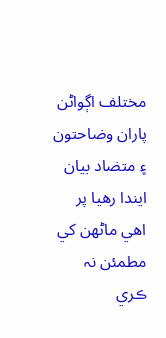مختلف اڳواڻن پاران وضاحتون ۽ متضاد بيان ايندا رهيا پر اهي ماڻھن کي مطمئن نہ ڪري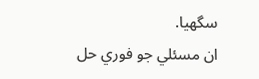سگهيا.
ان مسئلي جو فوري حل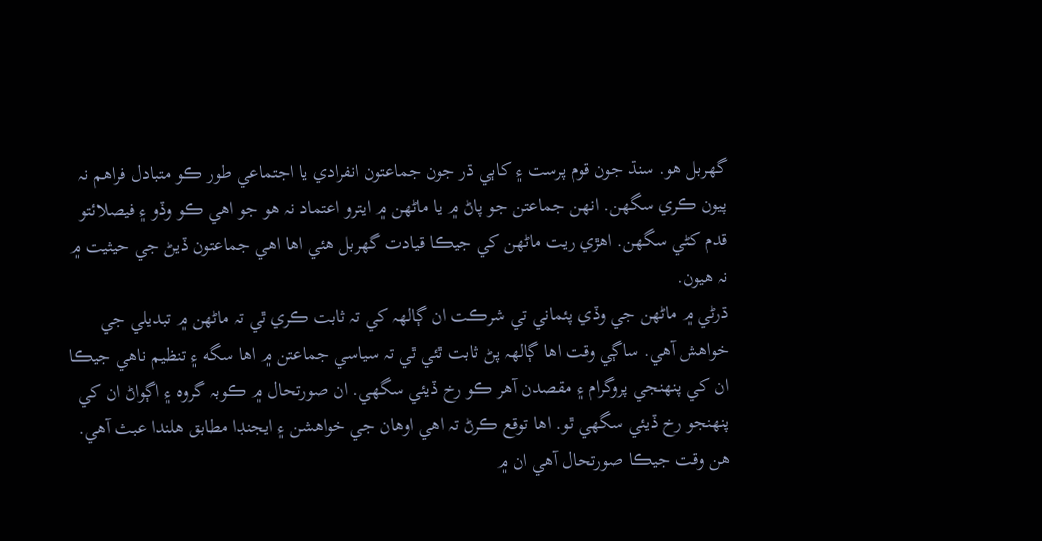گهربل هو. سنڌ جون قوم پرست ۽ کاٻي ڌر جون جماعتون انفرادي يا اجتماعي طور ڪو متبادل فراهم نہ پيون ڪري سگهن. انھن جماعتن جو پاڻ ۾ يا ماڻھن ۾ ايترو اعتماد نہ هو جو اهي ڪو وڏو ۽ فيصلائتو قدم کڻي سگهن. اهڙي ريت ماڻھن کي جيڪا قيادت گهربل هئي اها اهي جماعتون ڏيڻ جي حيثيت ۾ نہ هيون.
ڌرڻي ۾ ماڻھن جي وڏي پئماني تي شرڪت ان ڳالھہ کي تہ ثابت ڪري ٿي تہ ماڻھن ۾ تبديلي جي خواهش آهي. ساڳي وقت اها ڳالھہ پڻ ثابت ٿئي ٿي تہ سياسي جماعتن ۾ اها سگه ۽ تنظيم ناهي جيڪا ان کي پنھنجي پروگرام ۽ مقصدن آهر ڪو رخ ڏيئي سگهي. ان صورتحال ۾ ڪوبہ گروه ۽ اڳواڻ ان کي پنھنجو رخ ڏيئي سگهي ٿو. اها توقع ڪرڻ تہ اهي اوهان جي خواهشن ۽ ايجنڊا مطابق هلندا عبث آهي.
هن وقت جيڪا صورتحال آهي ان ۾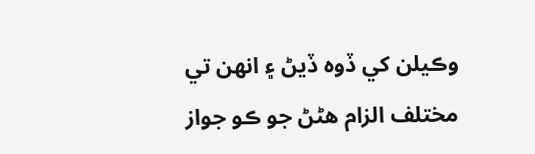وڪيلن کي ڏوه ڏيڻ ۽ انھن تي مختلف الزام هڻڻ جو ڪو جواز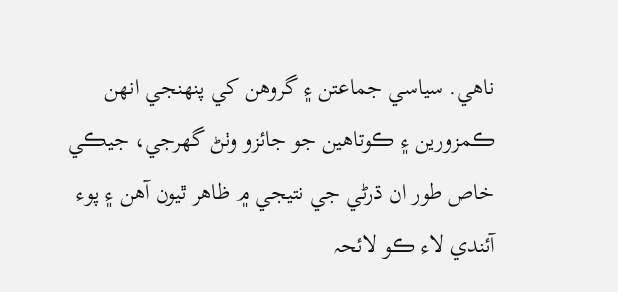ناهي. سياسي جماعتن ۽ گروهن کي پنھنجي انھن ڪمزورين ۽ ڪوتاهين جو جائزو وٺڻ گهرجي، جيڪي خاص طور ان ڌرڻي جي نتيجي ۾ ظاهر ٿيون آهن ۽ پوء آئندي لاء ڪو لائحہ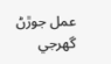عمل جوڙڻ گهرجي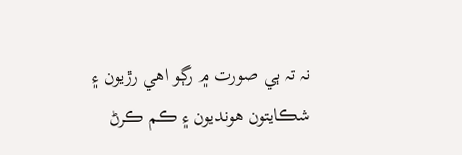نہ تہ ٻي صورت ۾ رڳو اهي رڙيون ۽ شڪايتون هونديون ۽ ڪم ڪرڻ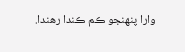وارا پنھنجو ڪم ڪندا رهندا.